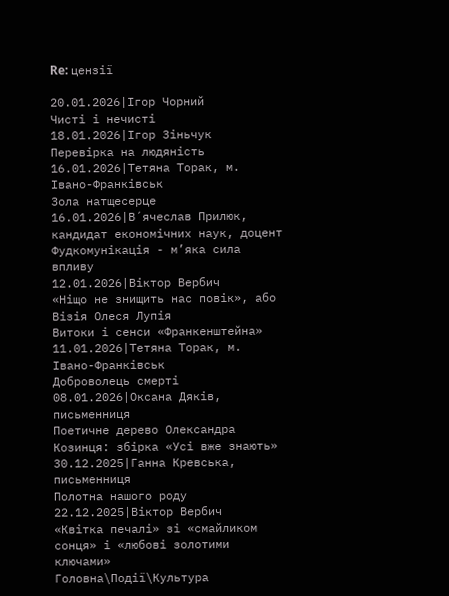Re: цензії

20.01.2026|Ігор Чорний
Чисті і нечисті
18.01.2026|Ігор Зіньчук
Перевірка на людяність
16.01.2026|Тетяна Торак, м. Івано-Франківськ
Зола натщесерце
16.01.2026|В´ячеслав Прилюк, кандидат економічних наук, доцент
Фудкомунікація - м’яка сила впливу
12.01.2026|Віктор Вербич
«Ніщо не знищить нас повік», або Візія Олеся Лупія
Витоки і сенси «Франкенштейна»
11.01.2026|Тетяна Торак, м. Івано-Франківськ
Доброволець смерті
08.01.2026|Оксана Дяків, письменниця
Поетичне дерево Олександра Козинця: збірка «Усі вже знають»
30.12.2025|Ганна Кревська, письменниця
Полотна нашого роду
22.12.2025|Віктор Вербич
«Квітка печалі» зі «смайликом сонця» і «любові золотими ключами»
Головна\Події\Культура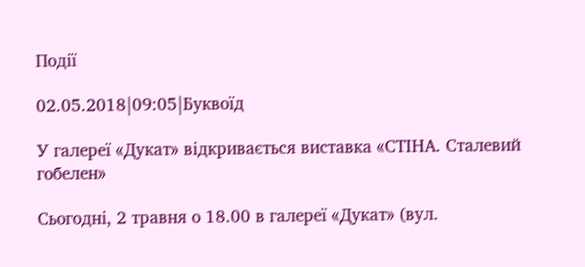Події

02.05.2018|09:05|Буквоїд

У галереї «Дукат» відкривається виставка «СТІНА. Сталевий гобелен»

Сьогодні, 2 травня о 18.00 в галереї «Дукат» (вул.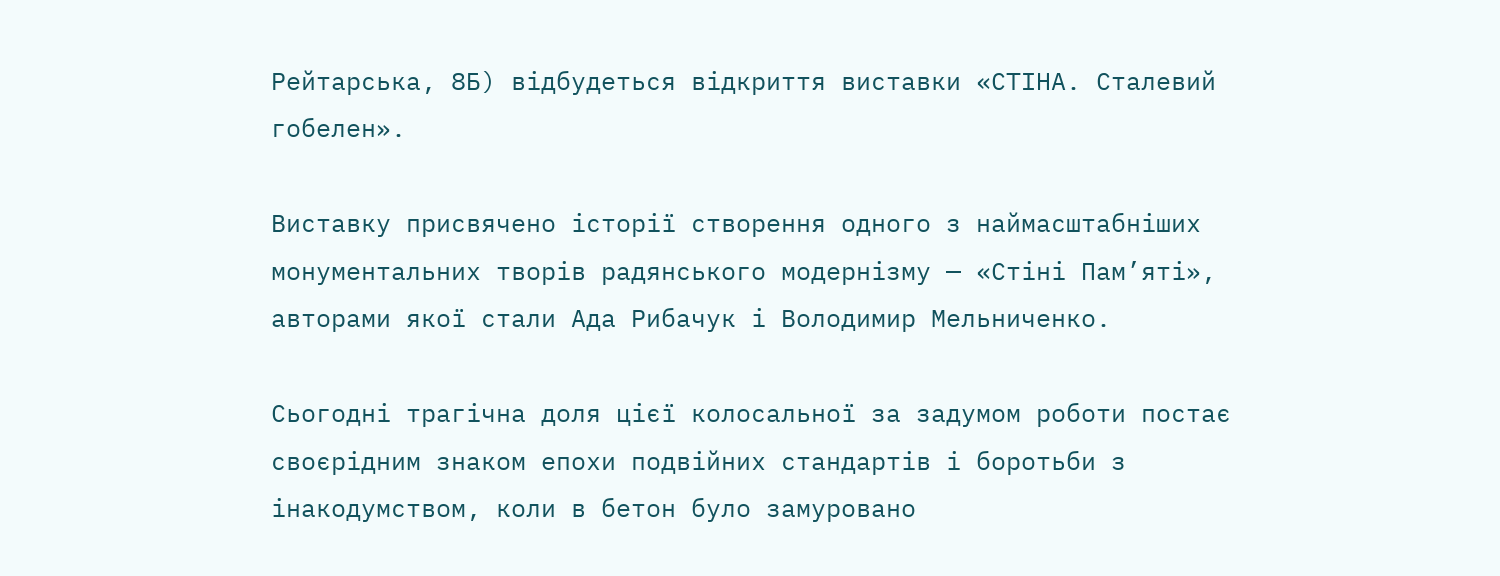Рейтарська, 8Б) відбудеться відкриття виставки «СТІНА. Сталевий гобелен».

Виставку присвячено історії створення одного з наймасштабніших монументальних творів радянського модернізму — «Стіні Пам’яті», авторами якої стали Ада Рибачук і Володимир Мельниченко.

Сьогодні трагічна доля цієї колосальної за задумом роботи постає своєрідним знаком епохи подвійних стандартів і боротьби з інакодумством, коли в бетон було замуровано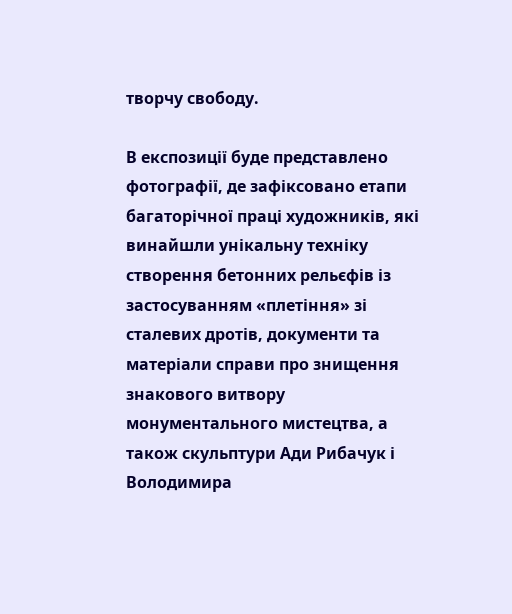творчу свободу.

В експозиції буде представлено фотографії, де зафіксовано етапи багаторічної праці художників, які винайшли унікальну техніку створення бетонних рельєфів із застосуванням «плетіння» зі сталевих дротів, документи та матеріали справи про знищення знакового витвору монументального мистецтва, а також скульптури Ади Рибачук і Володимира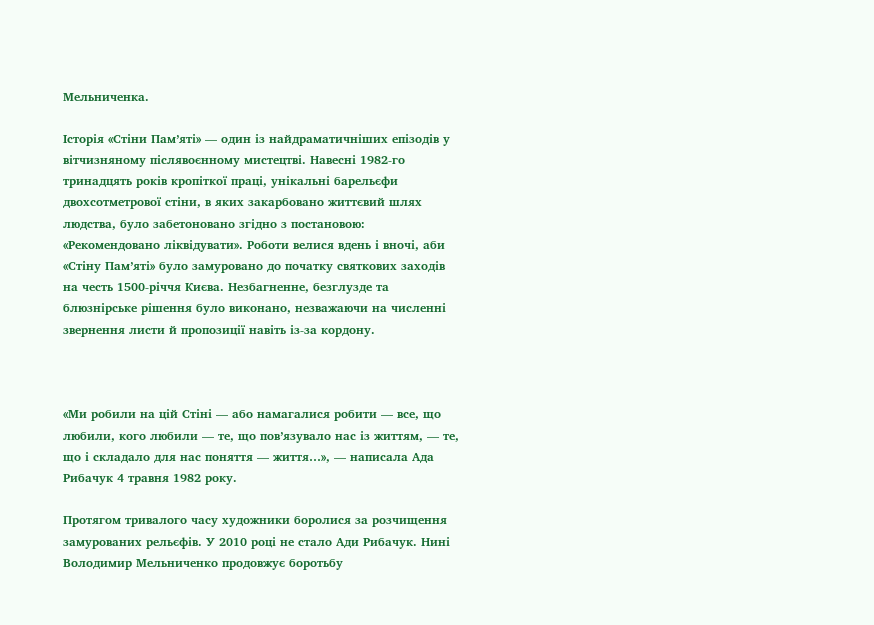Мельниченка.

Історія «Стіни Пам’яті» — один із найдраматичніших епізодів у вітчизняному післявоєнному мистецтві. Навесні 1982-го тринадцять років кропіткої праці, унікальні барельєфи двохсотметрової стіни, в яких закарбовано життєвий шлях людства, було забетоновано згідно з постановою: «Рекомендовано ліквідувати». Роботи велися вдень і вночі, аби «Стіну Пам’яті» було замуровано до початку святкових заходів на честь 1500-річчя Києва. Незбагненне, безглузде та блюзнірське рішення було виконано, незважаючи на численні звернення листи й пропозиції навіть із-за кордону.



«Ми робили на цій Стіні — або намагалися робити — все, що любили, кого любили — те, що пов’язувало нас із життям, — те, що і складало для нас поняття — життя…», — написала Ада Рибачук 4 травня 1982 року.

Протягом тривалого часу художники боролися за розчищення замурованих рельєфів. У 2010 році не стало Ади Рибачук. Нині Володимир Мельниченко продовжує боротьбу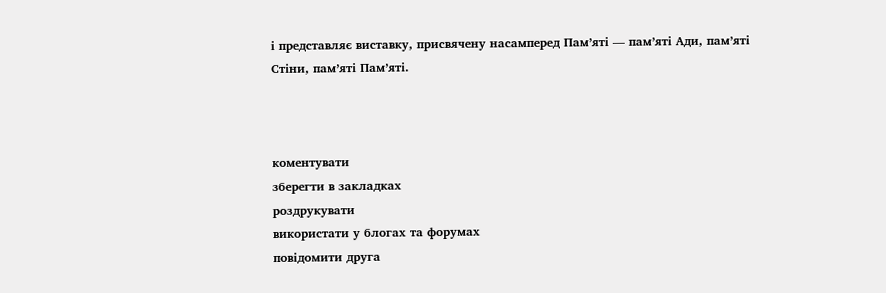і представляє виставку, присвячену насамперед Пам’яті — пам’яті Ади, пам’яті Стіни, пам’яті Пам’яті.



коментувати
зберегти в закладках
роздрукувати
використати у блогах та форумах
повідомити друга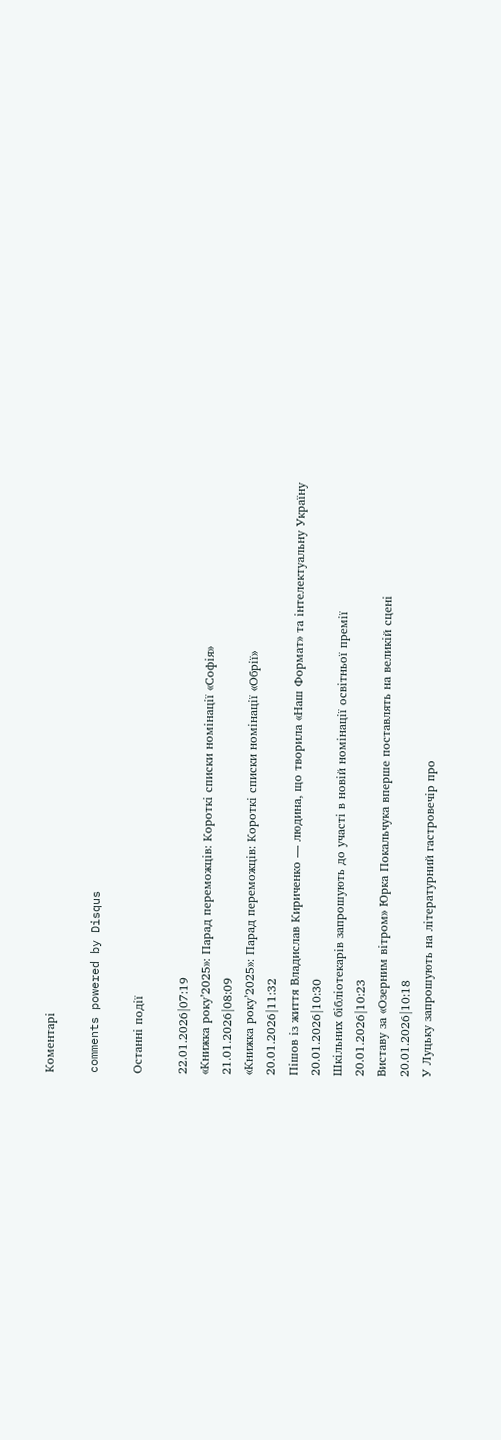Коментарі

comments powered by Disqus

Останні події

22.01.2026|07:19
«Книжка року’2025»: Парад переможців: Короткі списки номінації «Софія»
21.01.2026|08:09
«Книжка року’2025»: Парад переможців: Короткі списки номінації «Обрії»
20.01.2026|11:32
Пішов із життя Владислав Кириченко — людина, що творила «Наш Формат» та інтелектуальну Україну
20.01.2026|10:30
Шкільних бібліотекарів запрошують до участі в новій номінації освітньої премії
20.01.2026|10:23
Виставу за «Озерним вітром» Юрка Покальчука вперше поставлять на великій сцені
20.01.2026|10:18
У Луцьку запрошують на літературний гастровечір про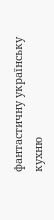фантастичну українську кухню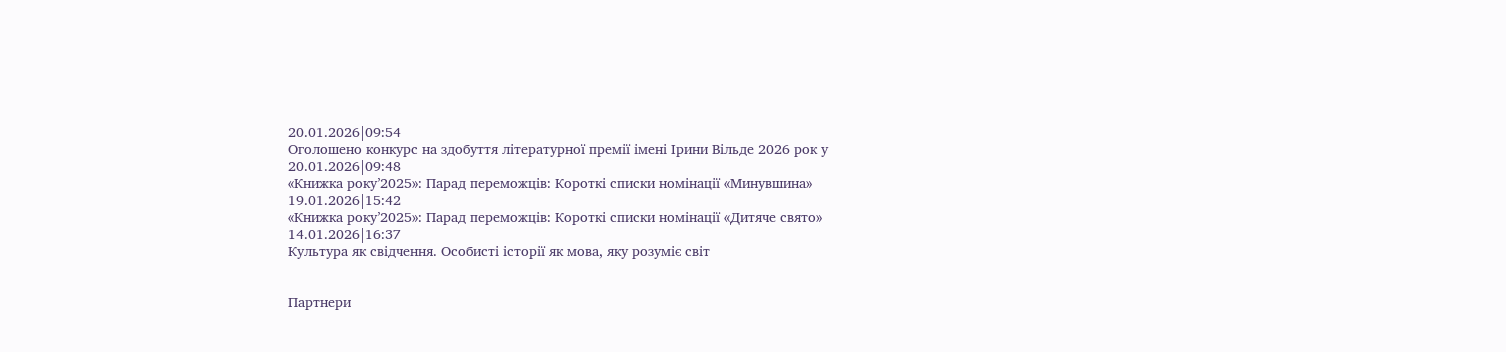20.01.2026|09:54
Оголошено конкурс на здобуття літературної премії імені Ірини Вільде 2026 рок у
20.01.2026|09:48
«Книжка року’2025»: Парад переможців: Короткі списки номінації «Минувшина»
19.01.2026|15:42
«Книжка року’2025»: Парад переможців: Короткі списки номінації «Дитяче свято»
14.01.2026|16:37
Культура як свідчення. Особисті історії як мова, яку розуміє світ


Партнери